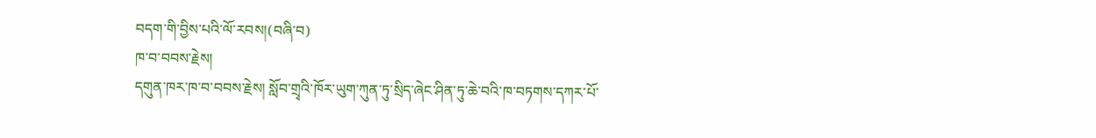བདག་གི་བྱིས་པའི་ལོ་རབས།(བཞི་བ)
ཁ་བ་བབས་རྗེས།
དགུན་ཁར་ཁ་བ་བབས་རྗེས། སློབ་གྲྭའི་ཁོར་ཡུག་ཀུན་ཏུ་སྲིད་ཞེང་ཤིན་ཏུ་ཆེ་བའི་ཁ་བཏགས་དཀར་པོ་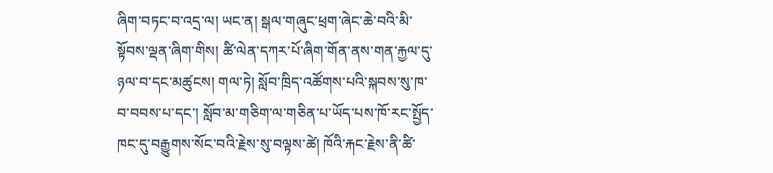ཞིག་བཏང་བ་འདྲ་ལ། ཡང་ན། སྒལ་གཞུང་ཕྲག་ཞེང་ཆེ་བའི་མི་སྟོབས་ལྡན་ཞིག་གིས། ཚི་ལེན་དཀར་པོ་ཞིག་གོན་ནས་གན་རྐྱལ་དུ་ཉལ་བ་དང་མཚུངས། གལ་ཏེ། སློབ་ཁྲིད་འཚོགས་པའི་སྐབས་སུ་ཁ་བ་བབས་པ་དང་། སློབ་མ་གཅིག་ལ་གཅིན་པ་ཡོད་པས་ཁོ་རང་སྤྱོད་ཁང་དུ་བརྒྱུགས་སོང་བའི་རྗེས་སུ་བལྟས་ཚེ། ཁོའི་རྐང་རྗེས་ནི་ཚི་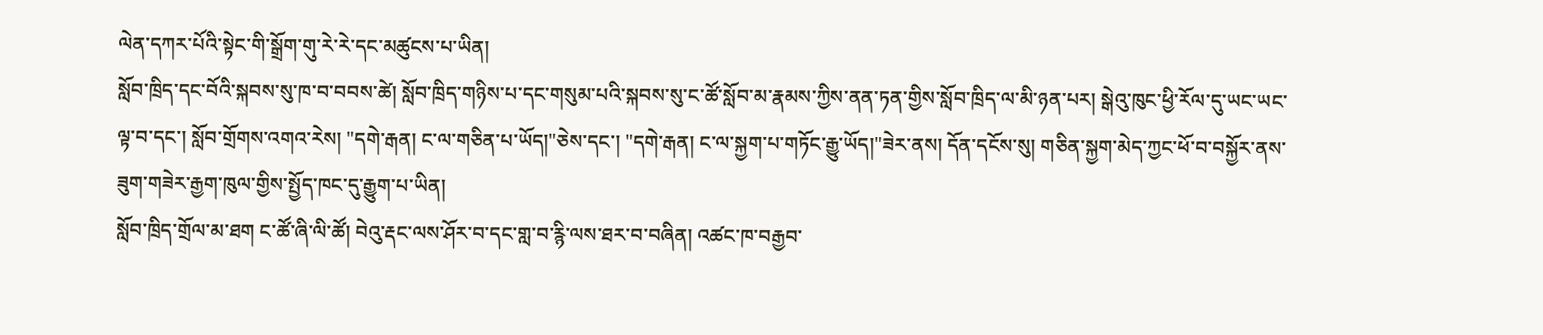ལེན་དཀར་པོའི་སྟེང་གི་སྒྲོག་གུ་རེ་རེ་དང་མཚུངས་པ་ཡིན།
སློབ་ཁྲིད་དང་བོའི་སྐབས་སུ་ཁ་བ་བབས་ཚེ། སློབ་ཁྲིད་གཉིས་པ་དང་གསུམ་པའི་སྐབས་སུ་ང་ཚོ་སློབ་མ་རྣམས་ཀྱིས་ནན་ཏན་གྱིས་སློབ་ཁྲིད་ལ་མི་ཉན་པར། སྒེའུ་ཁུང་ཕྱི་རོལ་དུ་ཡང་ཡང་ལྟ་བ་དང་། སློབ་གྲོགས་འགའ་རེས། "དགེ་རྒན། ང་ལ་གཅིན་པ་ཡོད།"ཅེས་དང་། "དགེ་རྒན། ང་ལ་སྐྱག་པ་གཏོང་རྒྱུ་ཡོད།"ཟེར་ནས། དོན་དངོས་སུ། གཅིན་སྐྱག་མེད་ཀྱང་ཕོ་བ་བསྐྱོར་ནས་ཟུག་གཟེར་རྒྱག་ཁུལ་གྱིས་སྤྱོད་ཁང་དུ་རྒྱུག་པ་ཡིན།
སློབ་ཁྲིད་གྲོལ་མ་ཐག ང་ཚོ་ཞི་ལི་ཚོ། བེའུ་རྡང་ལས་ཤོར་བ་དང་གླ་བ་རྙི་ལས་ཐར་བ་བཞིན། འཚང་ཁ་བརྒྱབ་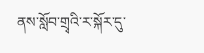ནས་སློབ་གྲྭའི་ར་སྐོར་དུ་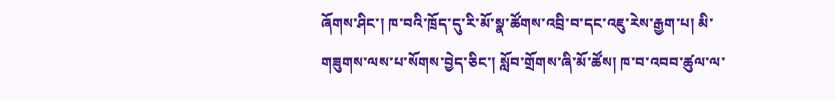ཞོགས་ཤིང་། ཁ་བའི་ཁྲོད་དུ་རི་མོ་སྣ་ཚོགས་འབྲི་བ་དང་འཇུ་རེས་རྒྱག་པ། མི་གཟུགས་ལས་པ་སོགས་བྱེད་ཅིང་། སློབ་གྲོགས་ཞི་མོ་ཚོས། ཁ་བ་འབབ་ཚུལ་ལ་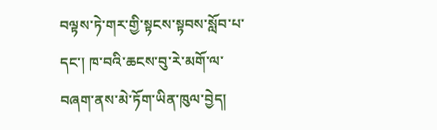བལྟས་ཏེ་གར་གྱི་སྟངས་སྟབས་སློབ་པ་དང་། ཁ་བའི་ཆངས་བུ་རེ་མགོ་ལ་བཞག་ནས་མེ་ཏོག་ཡིན་ཁུལ་བྱེད།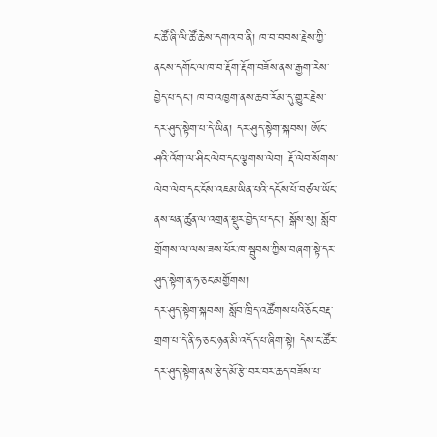ང་ཚོ་ཞི་ལི་ཚོ་ཆེས་དགའ་བ་ནི། ཁ་བ་བབས་རྗེས་ཀྱི་ནངས་དགོང་ལ་ཁ་བ་རྡོག་རྡོག་བཟོས་ནས་རྒྱག་རེས་བྱེད་པ་དང་། ཁ་བ་འཁྱག་ནས་ཆབ་རོམ་དུ་གྱུར་རྗེས་དར་ཤུད་སྟེག་པ་དེ་ཡིན། དར་ཤུད་སྟེག་སྐབས། ཨོང་ཤའི་འོག་ལ་ཤིང་ལེབ་དང་ལྕགས་ལེབ། རྡོ་ལེབ་སོགས་ལེབ་ལེབ་དང་ངོས་འཇམ་ཡིན་པའི་དངོས་པོ་བཙལ་ཡོང་ནས་ཕན་ཚུན་ལ་འགྲན་སྡུར་བྱེད་པ་དང་། སྒོས་སུ། སློབ་གྲོགས་ལ་ལས་ཟས་ཕོར་ཁ་སྦུབས་ཀྱིས་བཞག་སྟེ་དར་ཤུད་སྟེག་ན་ཧ་ཅང་མགྱོགས།
དར་ཤུད་སྟེག་སྐབས། སློབ་ཁྲིད་འཚོགས་པའི་ཅོང་བརྡ་གྲག་པ་དེ་ནི་ཧ་ཅང་ཉན་མི་འདོད་པ་ཞིག་སྟེ། དེས་ང་ཚོར་དར་ཤུད་སྟེག་ནས་རྩེད་མོ་རྩེ་བར་བར་ཆད་བཟོས་པ་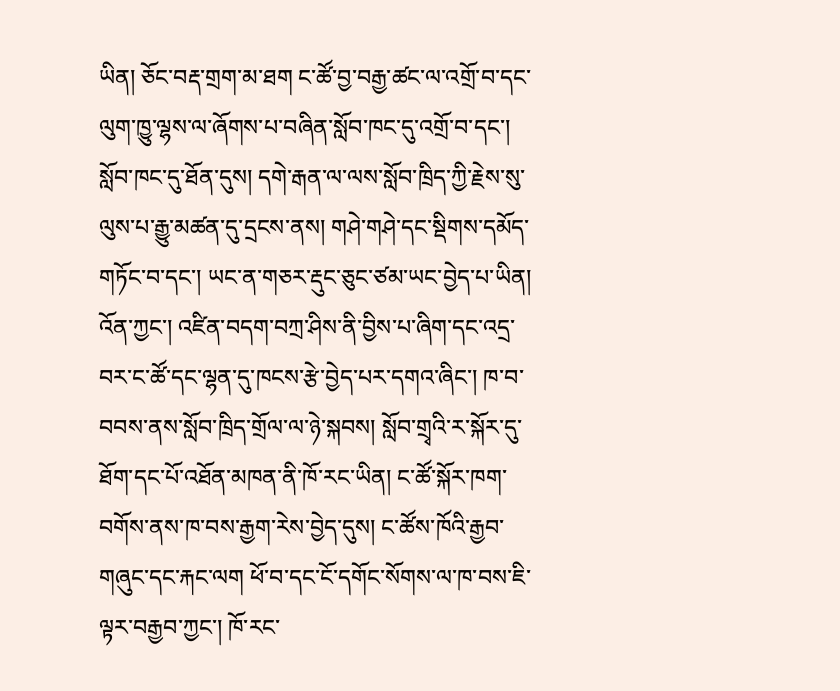ཡིན། ཅོང་བརྡ་གྲག་མ་ཐག ང་ཚོ་བྱ་བརྒྱ་ཚང་ལ་འགྲོ་བ་དང་ལུག་ཁྱུ་ལྷས་ལ་ཞོགས་པ་བཞིན་སློབ་ཁང་དུ་འགྲོ་བ་དང་། སློབ་ཁང་དུ་ཐོན་དུས། དགེ་རྒན་ལ་ལས་སློབ་ཁྲིད་ཀྱི་རྗེས་སུ་ལུས་པ་རྒྱུ་མཚན་དུ་དྲངས་ནས། གཤེ་གཤེ་དང་སྡིགས་དམོད་གཏོང་བ་དང་། ཡང་ན་གཅར་རྡུང་ཅུང་ཙམ་ཡང་བྱེད་པ་ཡིན།
འོན་ཀྱང་། འཛིན་བདག་བཀྲ་ཤིས་ནི་བྱིས་པ་ཞིག་དང་འདྲ་བར་ང་ཚོ་དང་ལྷན་དུ་ཁངས་རྩེ་བྱེད་པར་དགའ་ཞིང་། ཁ་བ་བབས་ནས་སློབ་ཁྲིད་གྲོལ་ལ་ཉེ་སྐབས། སློབ་གྲྭའི་ར་སྐོར་དུ་ཐོག་དང་པོ་འཐོན་མཁན་ནི་ཁོ་རང་ཡིན། ང་ཚོ་སྐོར་ཁག་བགོས་ནས་ཁ་བས་རྒྱག་རེས་བྱེད་དུས། ང་ཚོས་ཁོའི་རྒྱབ་གཞུང་དང་རྐང་ལག ཕོ་བ་དང་ངོ་དགོང་སོགས་ལ་ཁ་བས་ཇི་ལྟར་བརྒྱབ་ཀྱང་། ཁོ་རང་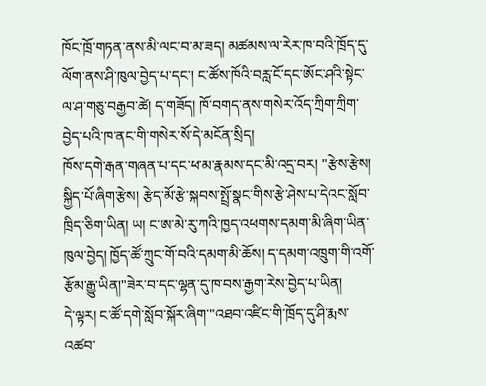ཁོང་ཁྲོ་གཏན་ནས་མི་ལང་བ་མ་ཟད། མཚམས་ལ་རེར་ཁ་བའི་ཁྲོད་དུ་ལོག་ནས་ཤི་ཁུལ་བྱེད་པ་དང་། ང་ཚོས་ཁོའི་བརླ་ངོ་དང་ཨོང་ཤའི་སྟེང་ལ་ཤ་གཅུ་བརྒྱབ་ཚེ། ད་གཟོད། ཁོ་བགད་ནས་གསེར་འོད་ཀྲིག་ཀྲིག་བྱེད་པའི་ཁ་ནང་གི་གསེར་སོ་དེ་མངོན་སྲིད།
ཁོས་དགེ་རྒན་གཞན་པ་དང་ཕ་མ་རྣམས་དང་མི་འདྲ་བར། "རྩེས་རྩེས། སྐྱིད་པོ་ཞིག་རྩེས། རྩེད་མོ་རྩེ་སྐབས་སྤྲོ་སྣང་གིས་རྩེ་ཤེས་པ་དེའང་སློབ་ཁྲིད་ཅིག་ཡིན། ཡ། ང་ཨ་མེ་རུ་ཀའི་ཁྱད་འཕགས་དམག་མི་ཞིག་ཡིན་ཁུལ་བྱེད། ཁྱོད་ཚོ་ཀྲུང་གོ་བའི་དམག་མི་ཆོས། ད་དམག་འཁྲུག་གི་འགོ་རྩོམ་རྒྱུ་ཡིན།"ཟེར་བ་དང་ལྷན་དུ་ཁ་བས་རྒྱག་རེས་བྱེད་པ་ཡིན།
དེ་ལྟར། ང་ཚོ་དགེ་སློབ་སྐོར་ཞིག་"འཐབ་འཛིང་གི་ཁྲོད་དུ་ཤི་རྨས་འཚབ་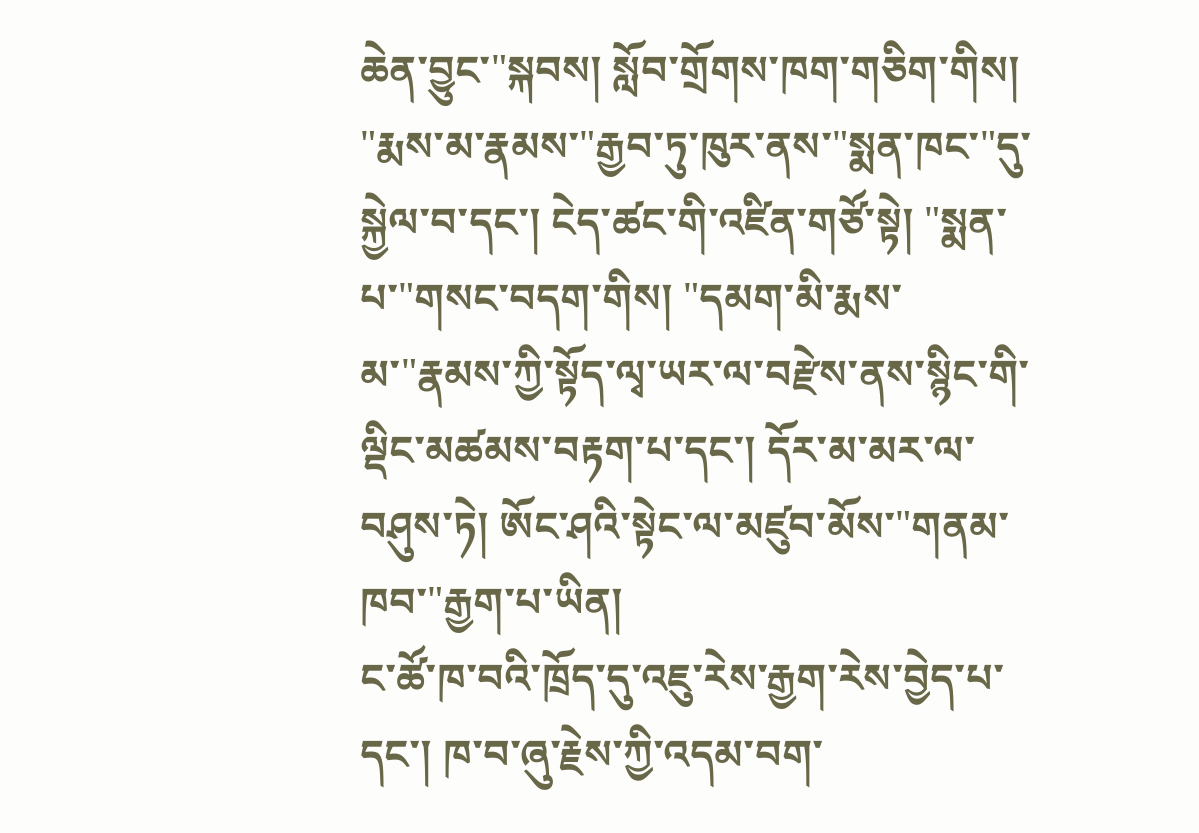ཆེན་བྱུང་"སྐབས། སློབ་གྲོགས་ཁག་གཅིག་གིས། "རྨས་མ་རྣམས་"རྒྱབ་ཏུ་ཁུར་ནས་"སྨན་ཁང་"དུ་སྐྱེལ་བ་དང་། ངེད་ཚང་གི་འཛིན་གཙོ་སྟེ། "སྨན་པ་"གསང་བདག་གིས། "དམག་མི་རྨས་མ་"རྣམས་ཀྱི་སྟོད་ལྭ་ཡར་ལ་བརྫེས་ནས་སྙིང་གི་ལྡིང་མཚམས་བརྟག་པ་དང་། དོར་མ་མར་ལ་བཤུས་ཏེ། ཨོང་ཤའི་སྟེང་ལ་མཛུབ་མོས་"གནམ་ཁབ་"རྒྱག་པ་ཡིན།
ང་ཚོ་ཁ་བའི་ཁྲོད་དུ་འཇུ་རེས་རྒྱག་རེས་བྱེད་པ་དང་། ཁ་བ་ཞུ་རྗེས་ཀྱི་འདམ་བག་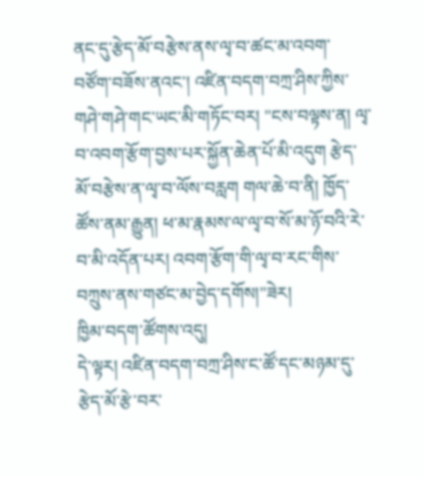ནང་དུ་རྩེད་མོ་བརྩེས་ནས་ལྭ་བ་ཚང་མ་འབག་བཙོག་བཟོས་ནའང་། འཛིན་བདག་བཀྲ་ཤིས་ཀྱིས་གཤེ་གཤེ་གང་ཡང་མི་གཏོང་བར། "ངས་བལྟས་ན། ལྭ་བ་འབག་རྩོག་བྱས་པར་སྐྱོན་ཆེན་པོ་མི་འདུག རྩེད་མོ་བརྩེས་ན་ལྭ་བ་ལོས་བརླག གལ་ཆེ་བ་ནི། ཁྱོད་ཚོས་ནམ་རྒྱུན། ཕ་མ་རྣམས་ལ་ལྭ་བ་སོ་མ་ཉོ་བའི་རེ་བ་མི་འདོན་པར། འབག་རྩོག་གི་ལྭ་བ་རང་གིས་བཀྲུས་ནས་གཙང་མ་བྱེད་དགོས།"ཟེར།
ཁྱིམ་བདག་ཚོགས་འདུ།
དེ་ལྟར། འཛིན་བདག་བཀྲ་ཤིས་ང་ཚོ་དང་མཉམ་དུ་རྩེད་མོ་རྩེ་བར་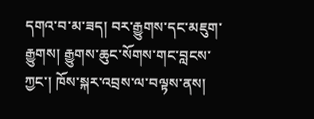དགའ་བ་མ་ཟད། བར་རྒྱུགས་དང་མཇུག་རྒྱུགས། རྒྱུགས་ཆུང་སོགས་གང་བླངས་ཀྱང་། ཁོས་སྐར་འབྲས་ལ་བལྟས་ནས།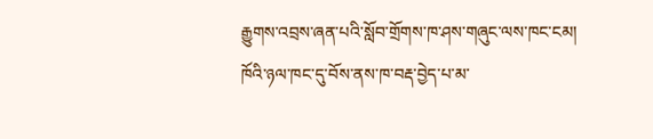རྒྱུགས་འབྲས་ཞན་པའི་སློབ་གྲོགས་ཁ་ཤས་གཞུང་ལས་ཁང་ངམ། ཁོའི་ཉལ་ཁང་དུ་བོས་ནས་ཁ་བརྡ་བྱེད་པ་མ་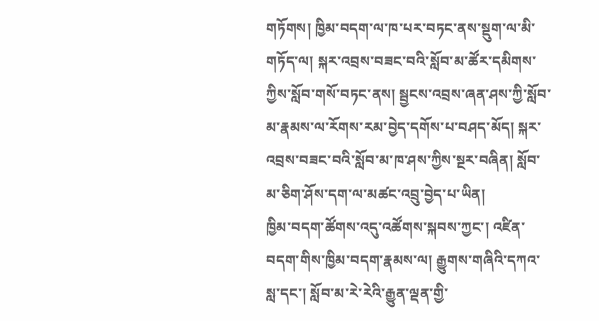གཏོགས། ཁྱིམ་བདག་ལ་ཁ་པར་བཏང་ནས་སྡུག་ལ་མི་གཏོད་ལ། སྐར་འབྲས་བཟང་བའི་སློབ་མ་ཚོར་དམིགས་ཀྱིས་སློབ་གསོ་བཏང་ནས། སྦྱངས་འབྲས་ཞན་ཤས་ཀྱི་སློབ་མ་རྣམས་ལ་རོགས་རམ་བྱེད་དགོས་པ་བཤད་མོད། སྐར་འབྲས་བཟང་བའི་སློབ་མ་ཁ་ཤས་ཀྱིས་སྔར་བཞིན། སློབ་མ་ཅིག་ཤོས་དག་ལ་མཚང་འབྲུ་བྱེད་པ་ཡིན།
ཁྱིམ་བདག་ཚོགས་འདུ་འཚོགས་སྐབས་ཀྱང་། འཛིན་བདག་གིས་ཁྱིམ་བདག་རྣམས་ལ། རྒྱུགས་གཞིའི་དཀའ་སླ་དང་། སློབ་མ་རེ་རེའི་རྒྱུན་ལྡན་གྱི་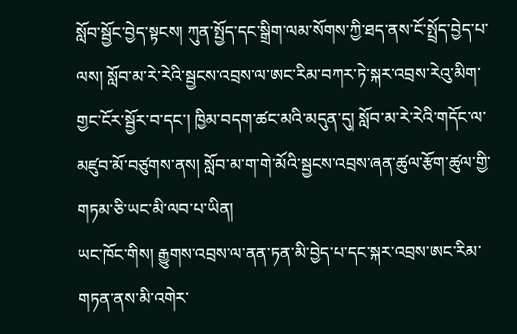སློབ་སྦྱོང་བྱེད་སྟངས། ཀུན་སྤྱོད་དང་སྒྲིག་ལམ་སོགས་ཀྱི་ཐད་ནས་ངོ་སྤྲོད་བྱེད་པ་ལས། སློབ་མ་རེ་རེའི་སྦྱངས་འབྲས་ལ་ཨང་རིམ་བཀར་ཏེ་སྐར་འབྲས་རེའུ་མིག་གྱང་ངོར་སྦྱོར་བ་དང་། ཁྱིམ་བདག་ཚང་མའི་མདུན་དུ། སློབ་མ་རེ་རེའི་གདོང་ལ་མཛུབ་མོ་བཙུགས་ནས། སློབ་མ་ག་གེ་མོའི་སྦྱངས་འབྲས་ཞན་ཚུལ་རྩོག་ཚུལ་གྱི་གཏམ་ཅི་ཡང་མི་ལབ་པ་ཡིན།
ཡང་ཁོང་གིས། རྒྱུགས་འབྲས་ལ་ནན་ཏན་མི་བྱེད་པ་དང་སྐར་འབྲས་ཨང་རིམ་གཏན་ནས་མི་འགེར་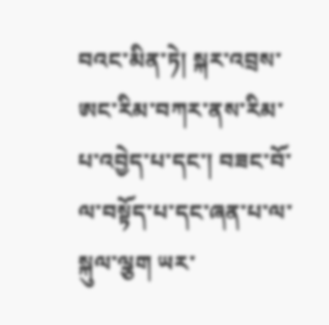བའང་མིན་ཏེ། སྐར་འབྲས་ཨང་རིམ་བཀར་ནས་རིམ་པ་འབྱེད་པ་དང་། བཟང་བོ་ལ་བསྟོད་པ་དང་ཞན་པ་ལ་སྐུལ་ལྕག ཡར་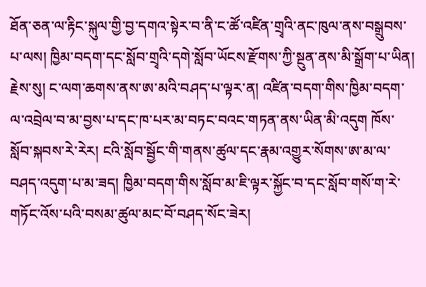ཐོན་ཅན་ལ་རྟིང་སྐུལ་གྱི་བྱ་དགའ་སྟེར་བ་ནི་ང་ཚོ་འཛིན་གྲྭའི་ནང་ཁུལ་ནས་བསྒྲུབས་པ་ལས། ཁྱིམ་བདག་དང་སློབ་གྲྭའི་དགེ་སློབ་ཡོངས་རྫོགས་ཀྱི་སྔུན་ནས་མི་སྒྲོག་པ་ཡིན།
རྗེས་སུ། ང་ལག་ཆགས་ནས་ཨ་མའི་བཤད་པ་ལྟར་ན། འཛིན་བདག་གིས་ཁྱིམ་བདག་ལ་འབྲེལ་བ་མ་བྱས་པ་དང་ཁ་པར་མ་བཏང་བའང་གཏན་ནས་ཡིན་མི་འདུག ཁོས་སློབ་སྐབས་རེ་རེར། ངའི་སློབ་སྦྱོང་གི་གནས་ཚུལ་དང་རྣམ་འགྱུར་སོགས་ཨ་མ་ལ་བཤད་འདུག་པ་མ་ཟད། ཁྱིམ་བདག་གིས་སློབ་མ་ཇི་ལྟར་སྐྱོང་བ་དང་སློབ་གསོ་ག་རེ་གཏོང་འོས་པའི་བསམ་ཚུལ་མང་བོ་བཤད་སོང་ཟེར།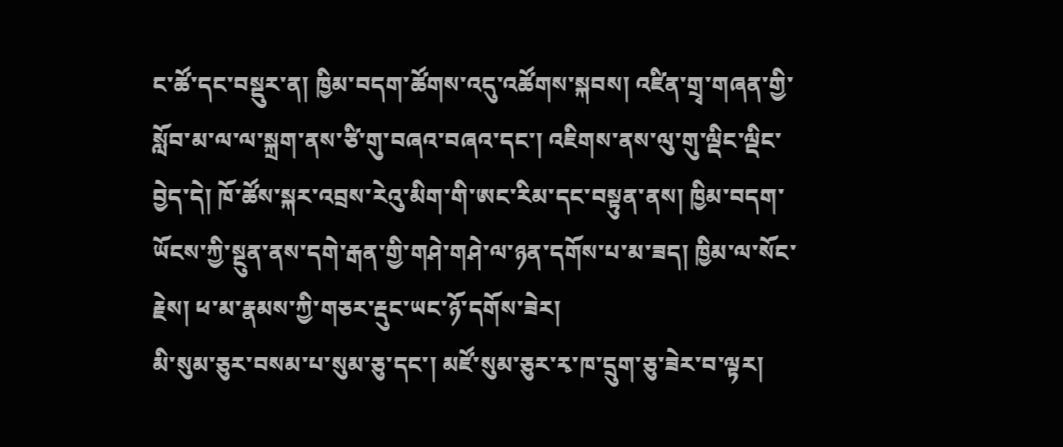ང་ཚོ་དང་བསྡུར་ན། ཁྱིམ་བདག་ཚོགས་འདུ་འཚོགས་སྐབས། འཛིན་གྲྭ་གཞན་གྱི་སློབ་མ་ལ་ལ་སྐྲག་ནས་ཙི་གུ་བཞའ་བཞའ་དང་། འཇིགས་ནས་ལུ་གུ་ལྡིང་ལྡིང་བྱེད་དེ། ཁོ་ཚོས་སྐར་འབྲས་རེའུ་མིག་གི་ཨང་རིམ་དང་བསྟུན་ནས། ཁྱིམ་བདག་ཡོངས་ཀྱི་སྔུན་ནས་དགེ་རྒན་གྱི་གཤེ་གཤེ་ལ་ཉན་དགོས་པ་མ་ཟད། ཁྱིམ་ལ་སོང་རྗེས། ཕ་མ་རྣམས་ཀྱི་གཅར་རྡུང་ཡང་ཉོ་དགོས་ཟེར།
མི་སུམ་ཅུར་བསམ་པ་སུམ་ཅུ་དང་། མཛོ་སུམ་ཅུར་རྭ་ཁ་དྲུག་ཅུ་ཟེར་བ་ལྟར།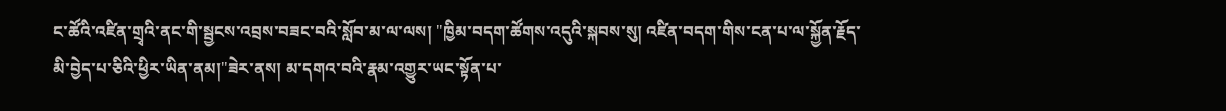ང་ཚོའི་འཛིན་གྲྭའི་ནང་གི་སྦྱངས་འབྲས་བཟང་བའི་སློབ་མ་ལ་ལས། "ཁྱིམ་བདག་ཚོགས་འདུའི་སྐབས་སུ། འཛིན་བདག་གིས་ངན་པ་ལ་སྐྱོན་རྗོད་མི་བྱེད་པ་ཅིའི་ཕྱིར་ཡིན་ནམ།"ཟེར་ནས། མ་དགའ་བའི་རྣམ་འགྱུར་ཡང་སྟོན་པ་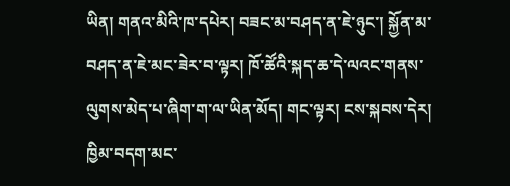ཡིན། གནའ་མིའི་ཁ་དཔེར། བཟང་མ་བཤད་ན་ཇེ་ཉུང་། སྐྱོན་མ་བཤད་ན་ཇེ་མང་ཟེར་བ་ལྟར། ཁོ་ཚོའི་སྐད་ཆ་དེ་ལའང་གནས་ལུགས་མེད་པ་ཞིག་ག་ལ་ཡིན་མོད། གང་ལྟར། ངས་སྐབས་དེར། ཁྱིམ་བདག་མང་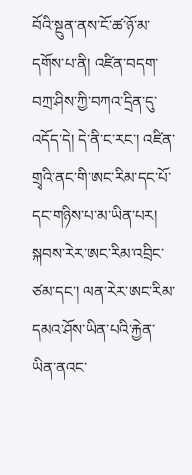བོའི་སྔུན་ནས་ངོ་ཚ་ཉོ་མ་དགོས་པ་ནི། འཛིན་བདག་བཀྲ་ཤིས་ཀྱི་བཀའ་དྲིན་དུ་འདོད་དེ། དེ་ནི་ང་རང་། འཛིན་གྲྭའི་ནང་གི་ཨང་རིམ་དང་པོ་དང་གཉིས་པ་མ་ཡིན་པར། སྐབས་རེར་ཨང་རིམ་འབྲིང་ཙམ་དང་། ལན་རེར་ཨང་རིམ་དམའ་ཤོས་ཡིན་པའི་རྐྱེན་ཡིན་ནའང་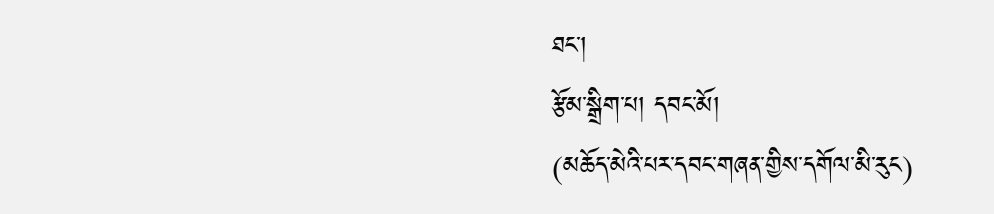ཐང་།
རྩོམ་སྒྲིག་པ། དབང་མོ།
(མཆོད་མེའི་པར་དབང་གཞན་གྱིས་དགོལ་མི་རུང)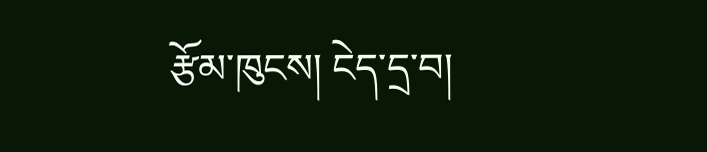རྩོམ་ཁུངས། ངེད་དྲ་བ།